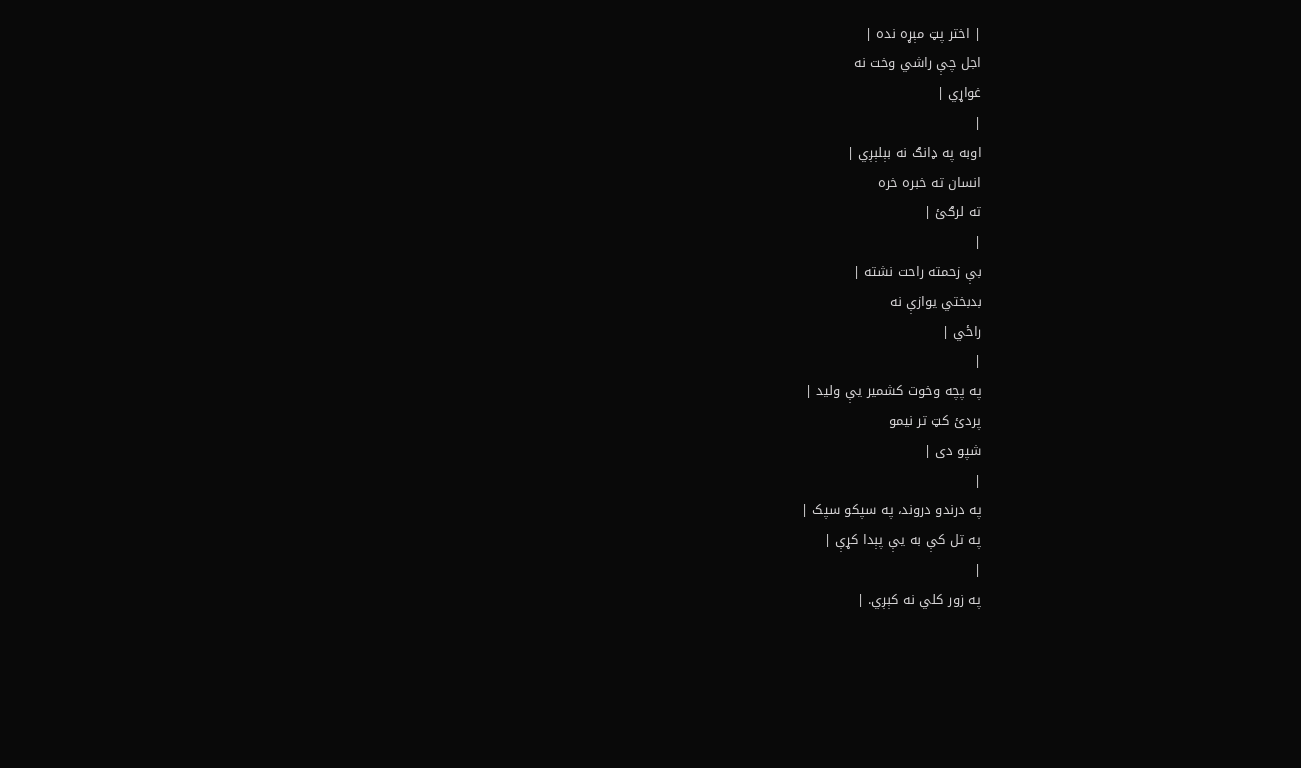| اختر پټ مېړه نده |
اجل چې راشي وخت نه
غواړي |
|
اوبه په ډانګ نه بېلېږي |
انسان ته خبره خره
ته لرګئ |
|
بې زحمته راحت نشته |
بدبختي يوازې نه
راځي |
|
په پچه وخوت کشمير يې وليد |
پردئ کټ تر نيمو
شپو دی |
|
په درندو دروند، په سپکو سپک |
په تل کې به يې پېدا کړې |
|
په زور کلي نه کېږي. |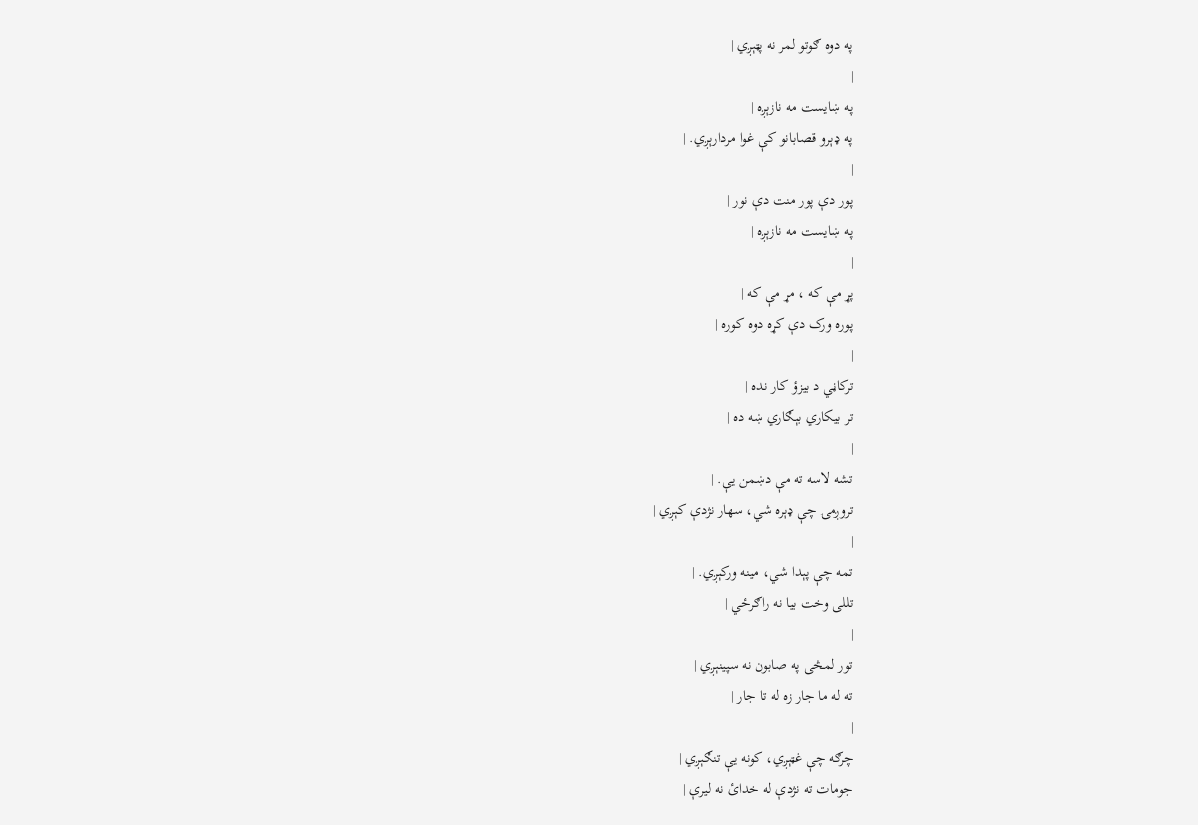په دوه ګوتو لمر نه پټېږي |
|
په ښايست مه نازېږه |
په ډېرو قصابانو کې غوا مردارېږي. |
|
پور دې پور منت دې نور |
په ښايست مه نازېږه |
|
پړ مې که ، مړ مې که |
پوره ورک دې کړه دوه کوره |
|
ترکاڼي د بيزؤ کار نده |
تر بيکاري بېګاري ښه ده |
|
تشه لاسه ته مې دښمن يې. |
تروږمۍ چې ډېره شي، سهار نژدې کېږي |
|
تمه چې پېدا شي، مينه ورکېږي. |
تللی وخت بيا نه راګرځي |
|
تور لمڅی په صابون نه سپينېږي |
ته له ما جار زه له تا جار |
|
چرګه چې غټېږي، کونه يې تنګېږي |
جومات ته نژدې له خدائ نه ليرې |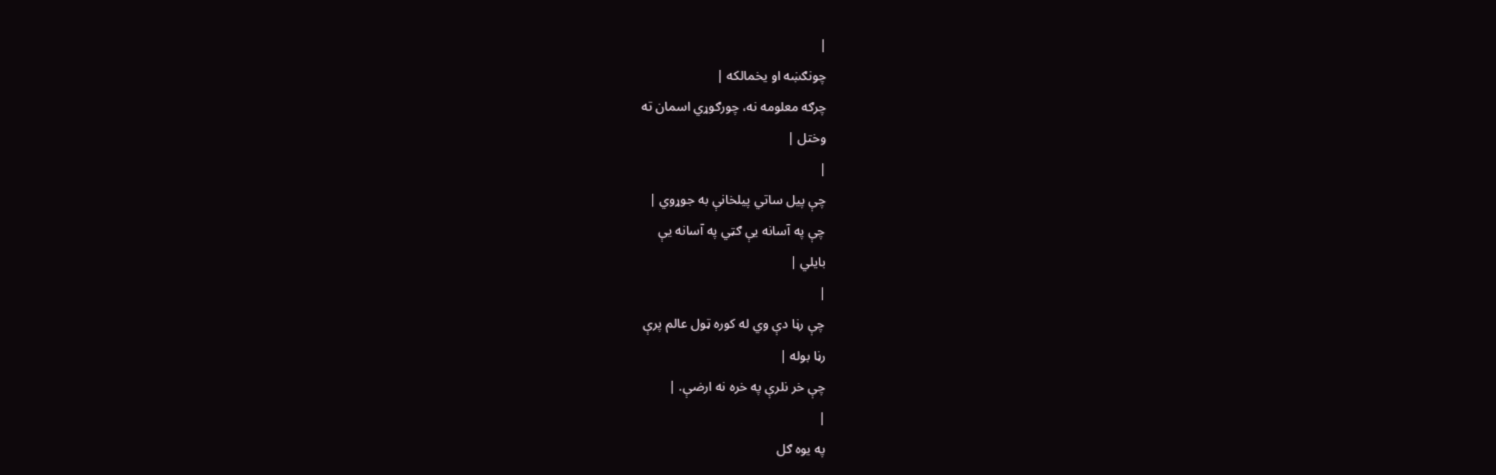|
چونګښه او يخمالکه |
چرګه معلومه نه، چورګوړي اسمان ته
وختل |
|
چې پيل ساتي پيلخانې به جوړوي |
چې په آسانه يې ګټي په آسانه يې
بايلي |
|
چې رڼا دې وي له کوره ټول عالم پرې
رڼا بوله |
چې خر نلرې په خره نه ارضې. |
|
په يوه ګل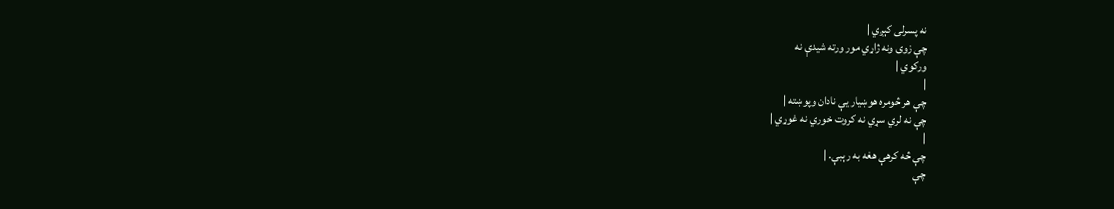نه پسرلی کېږي |
چې زوی ونه ژاړي مور ورته شيدې نه
ورکوي |
|
چې هر څومره هوښيار يې نادان وپوښته |
چې نه لري سړي نه کروت خوري نه غوړي |
|
چې څه کرهې هغه به رېبې. |
چې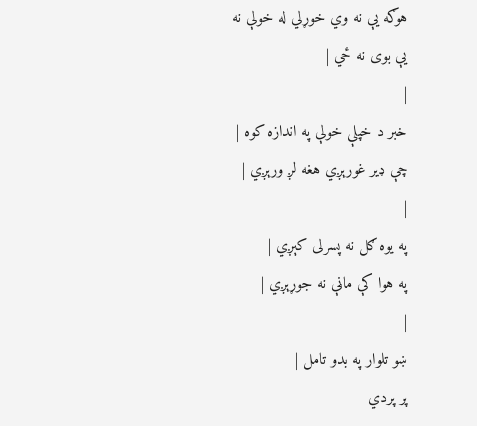هوګه يې نه وي خوړلي له خولې نه
يې بوی نه ځي |
|
خبر د خپلې خولې په اندازه کوه |
چې ډير غورېږي هغه لږ ورېږي |
|
په يوه ګل نه پسرلی کېږي |
په هوا کې ماڼې نه جوړېږي |
|
ښو تلوار په بدو تامل |
پر پردي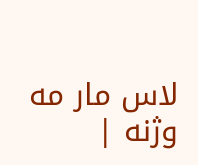لاس مار مه
وژنه |